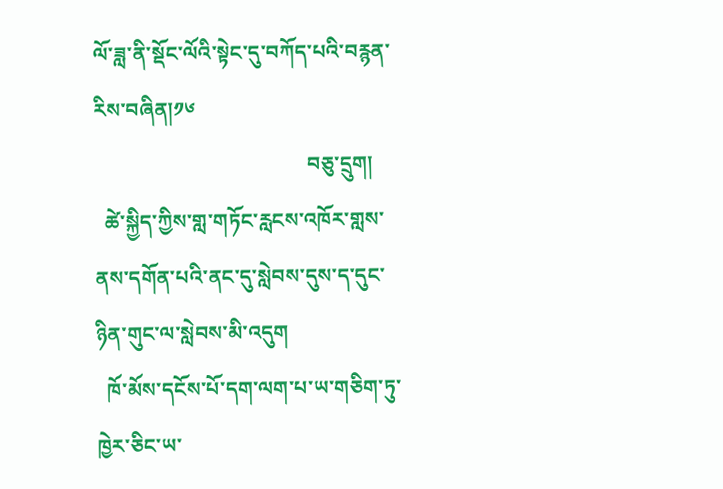ལོ་ཟླ་ནི་སྡོང་ལོའི་སྟེང་དུ་བཀོད་པའི་བརྙན་རིས་བཞིན།༡༦
                                         བཅུ་དྲུག།
  ཚེ་སྐྱིད་ཀྱིས་གླ་གཏོང་རླངས་འཁོར་གླས་ནས་དགོན་པའི་ནང་དུ་སླེབས་དུས་ད་དུང་ཉིན་གུང་ལ་སླེབས་མི་འདུག
  ཁོ་མོས་དངོས་པོ་དག་ལག་པ་ཡ་གཅིག་ཏུ་ཁྱེར་ཅིང་ཡ་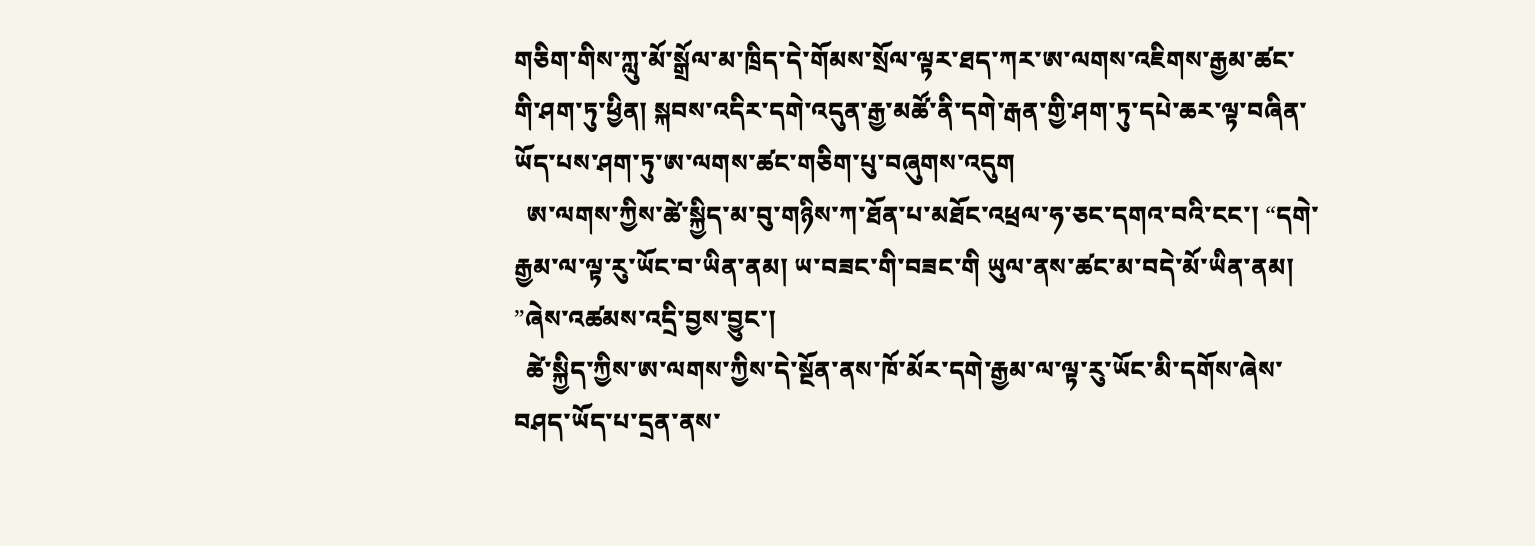གཅིག་གིས་ཀླུ་མོ་སྒྲོལ་མ་ཁྲིད་དེ་གོམས་སྲོལ་ལྟར་ཐད་ཀར་ཨ་ལགས་འཇིགས་རྒྱམ་ཚང་གི་ཤག་ཏུ་ཕྱིན། སྐབས་འདིར་དགེ་འདུན་རྒྱ་མཚོ་ནི་དགེ་རྒན་གྱི་ཤག་ཏུ་དཔེ་ཆར་ལྟ་བཞིན་ཡོད་པས་ཤག་ཏུ་ཨ་ལགས་ཚང་གཅིག་པུ་བཞུགས་འདུག
  ཨ་ལགས་ཀྱིས་ཚེ་སྐྱིད་མ་བུ་གཉིས་ཀ་ཐོན་པ་མཐོང་འཕྲལ་ཧ་ཅང་དགའ་བའི་ངང་། “དགེ་རྒྱམ་ལ་ལྟ་རུ་ཡོང་བ་ཡིན་ནམ། ཡ་བཟང་གི་བཟང་གི ཡུལ་ནས་ཚང་མ་བདེ་མོ་ཡིན་ནམ། ”ཞེས་འཚམས་འདྲི་བྱས་བྱུང་།
  ཚེ་སྐྱིད་ཀྱིས་ཨ་ལགས་ཀྱིས་དེ་སྔོན་ནས་ཁོ་མོར་དགེ་རྒྱམ་ལ་ལྟ་རུ་ཡོང་མི་དགོས་ཞེས་བཤད་ཡོད་པ་དྲན་ནས་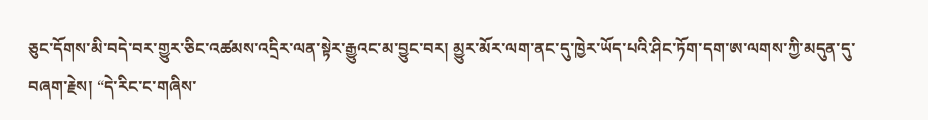ཅུང་དོགས་མི་བདེ་བར་གྱུར་ཅིང་འཚམས་འདྲིར་ལན་སྟེར་རྒྱུའང་མ་བྱུང་བར། མྱུར་མོར་ལག་ནང་དུ་ཁྱེར་ཡོད་པའི་ཤིང་ཏོག་དག་ཨ་ལགས་ཀྱི་མདུན་དུ་བཞག་རྗེས། “དེ་རིང་ང་གཞིས་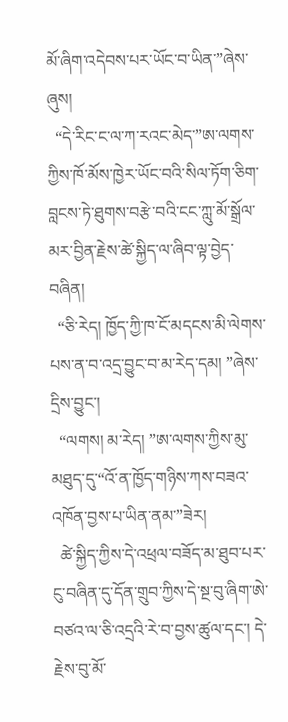མོ་ཞིག་འདེབས་པར་ཡོང་བ་ཡིན་”ཞེས་ཞུས།
  “དེ་རིང་ང་ལ་ཀ་རའང་མེད་”ཨ་ལགས་ཀྱིས་ཁོ་མོས་ཁྱེར་ཡོང་བའི་སིལ་ཏོག་ཅིག་བླངས་ཏེ་ཐུགས་བརྩེ་བའི་ངང་ཀླུ་མོ་སྒྲོལ་མར་བྱིན་རྗེས་ཚེ་སྐྱིད་ལ་ཞིབ་ལྟ་བྱེད་བཞིན།
  “ཅི་རེད། ཁྱོད་ཀྱི་ཁ་ངོ་མདངས་མི་ལེགས་པས་ན་བ་འདྲ་བྱུང་བ་མ་རེད་དམ། ”ཞེས་དྲིས་བྱུང་།
  “ལགས། མ་རེད། ”ཨ་ལགས་ཀྱིས་མུ་མཐུད་དུ་“འོ་ན་ཁྱོད་གཉིས་ཀས་བཟའ་འཁོན་བྱས་པ་ཡིན་ནམ་”ཟེར།
  ཚེ་སྐྱིད་ཀྱིས་དེ་འཕྲལ་བཟོད་མ་ཐུབ་པར་ངུ་བཞིན་དུ་དོན་གྲུབ་ཀྱིས་དེ་སྔ་བུ་ཞིག་ཨེ་བཙའ་ལ་ཅི་འདྲའི་རེ་བ་བྱས་ཚུལ་དང་། དེ་རྗེས་བུ་མོ་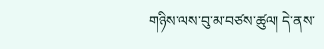གཉིས་ལས་བུ་མ་བཙས་ཚུལ། དེ་ནས་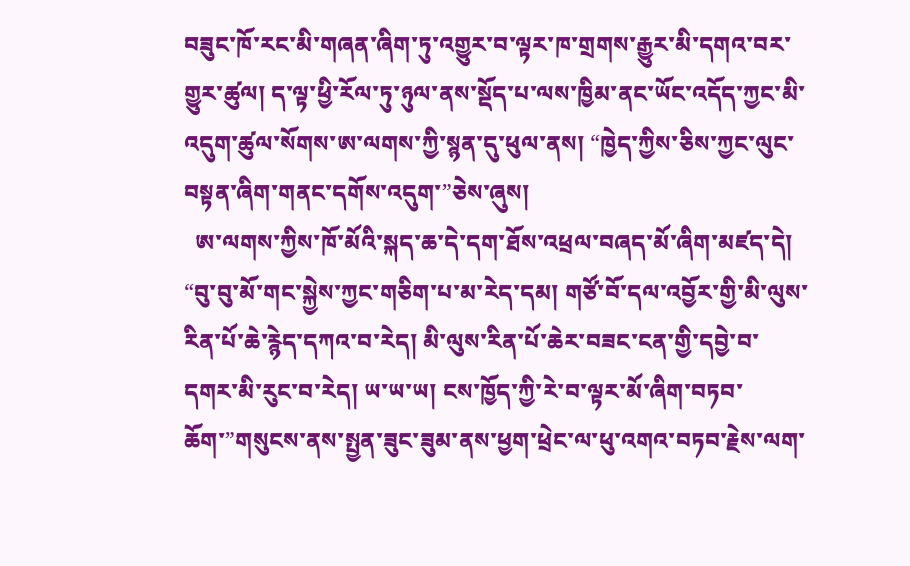བཟུང་ཁོ་རང་མི་གཞན་ཞིག་ཏུ་འགྱུར་བ་ལྟར་ཁ་གྲགས་རྒྱུར་མི་དགའ་བར་གྱུར་ཚུལ། ད་ལྟ་ཕྱི་རོལ་ཏུ་ཉུལ་ནས་སྡོད་པ་ལས་ཁྱིམ་ནང་ཡོང་འདོད་ཀྱང་མི་འདུག་ཚུལ་སོགས་ཨ་ལགས་ཀྱི་སྙན་དུ་ཕུལ་ནས། “ཁྱེད་ཀྱིས་ཅིས་ཀྱང་ལུང་བསྟན་ཞིག་གནང་དགོས་འདུག་”ཅེས་ཞུས།
  ཨ་ལགས་ཀྱིས་ཁོ་མོའི་སྐད་ཆ་དེ་དག་ཐོས་འཕྲལ་བཞད་མོ་ཞིག་མཛད་དེ། “བུ་བུ་མོ་གང་སྐྱེས་ཀྱང་གཅིག་པ་མ་རེད་དམ། གཙོ་བོ་དལ་འབྱོར་གྱི་མི་ལུས་རིན་པོ་ཆེ་རྙེད་དཀའ་བ་རེད། མི་ལུས་རིན་པོ་ཆེར་བཟང་ངན་གྱི་དབྱེ་བ་དགར་མི་རུང་བ་རེད། ཡ་ཡ་ཡ། ངས་ཁྱོད་ཀྱི་རེ་བ་ལྟར་མོ་ཞིག་བཏབ་ཆོག་”གསུངས་ནས་སྤྱན་ཟུང་ཟུམ་ནས་ཕྱག་ཕྲེང་ལ་ཕུ་འགའ་བཏབ་རྗེས་ལག་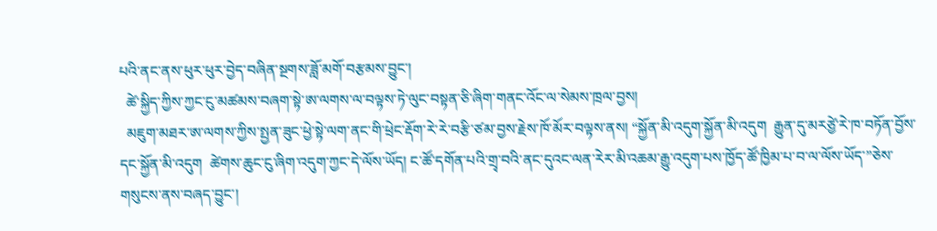པའི་ནང་ནས་ཕུར་ཕུར་བྱེད་བཞིན་སྔགས་ཟློ་མགོ་བརྩམས་བྱུང་།
  ཚེ་སྐྱིད་ཀྱིས་ཀྱང་ངུ་མཚམས་བཞག་སྟེ་ཨ་ལགས་ལ་བལྟས་ཏེ་ལུང་བསྟན་ཅི་ཞིག་གནང་འོང་ལ་སེམས་ཁྲལ་བྱས།
  མཇུག་མཐར་ཨ་ལགས་ཀྱིས་སྤྱན་ཟུང་ཕྱེ་སྟེ་ལག་ནང་གི་ཕྲེང་རྡོག་རེ་རེ་བརྩི་ཙམ་བྱས་རྗེས་ཁོ་མོར་བལྟས་ནས། “སྐྱོན་མི་འདུག་སྐྱོན་མི་འདུག  རྒྱུན་དུ་མརཙྱེ་རེ་ཁ་བཏོན་བྱོས་དང་སྐྱོན་མི་འདུག  ཚེགས་ཆུང་ངུ་ཞིག་འདུག་ཀྱང་དེ་ལོས་ཡོད། ང་ཚོ་དགོན་པའི་གྲྭ་བའི་ནང་དུའང་ལན་རེར་མི་འཆམ་རྒྱུ་འདུག་པས་ཁྱོད་ཚོ་ཁྱིམ་པ་བ་ལ་ལོས་ཡོད་”ཅེས་གསུངས་ནས་བཞད་བྱུང་།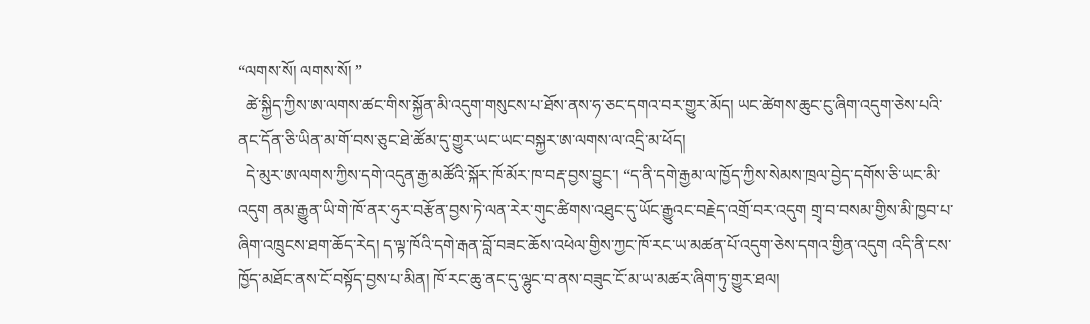“ལགས་སོ། ལགས་སོ། ”
  ཚེ་སྐྱིད་ཀྱིས་ཨ་ལགས་ཚང་གིས་སྐྱོན་མི་འདུག་གསུངས་པ་ཐོས་ནས་ཧ་ཅང་དགའ་བར་གྱུར་མོད། ཡང་ཚེགས་ཆུང་ངུ་ཞིག་འདུག་ཅེས་པའི་ནང་དོན་ཅི་ཡིན་མ་གོ་བས་ཅུང་ཐེ་ཚོམ་དུ་གྱུར་ཡང་ཡང་བསྐྱར་ཨ་ལགས་ལ་འདྲི་མ་ཕོད།
  དེ་མུར་ཨ་ལགས་ཀྱིས་དགེ་འདུན་རྒྱ་མཚོའི་སྐོར་ཁོ་མོར་ཁ་བརྡ་བྱས་བྱུང་། “ད་ནི་དགེ་རྒྱམ་ལ་ཁྱོད་ཀྱིས་སེམས་ཁྲལ་བྱེད་དགོས་ཅི་ཡང་མི་འདུག ནམ་རྒྱུན་ཡི་གེ་ཁོ་ནར་ཧུར་བརྩོན་བྱས་ཏེ་ལན་རེར་གུང་ཚིགས་འཐུང་དུ་ཡོང་རྒྱུའང་བརྗེད་འགྲོ་བར་འདུག གྲྭ་བ་བསམ་གྱིས་མི་ཁྱབ་པ་ཞིག་འཁྲུངས་ཐག་ཆོད་རེད། ད་ལྟ་ཁོའི་དགེ་རྒན་བློ་བཟང་ཆོས་འཕེལ་གྱིས་ཀྱང་ཁོ་རང་ཡ་མཚན་པོ་འདུག་ཅེས་དགའ་གྱིན་འདུག འདི་ནི་ངས་ཁྱོད་མཐོང་ནས་ངོ་བསྟོད་བྱས་པ་མིན། ཁོ་རང་ཆུ་ནང་དུ་ལྷུང་བ་ནས་བཟུང་ངོ་མ་ཡ་མཚར་ཞིག་ཏུ་གྱུར་ཐལ།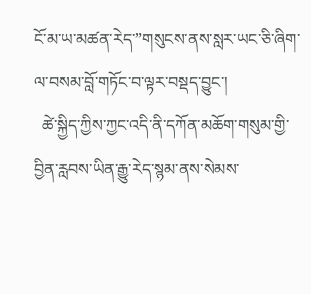ངོ་མ་ཡ་མཚན་རེད་”གསུངས་ནས་སླར་ཡང་ཅི་ཞིག་ལ་བསམ་བློ་གཏོང་བ་ལྟར་བསྡད་བྱུང་།
  ཚེ་སྐྱིད་ཀྱིས་ཀྱང་འདི་ནི་དཀོན་མཆོག་གསུམ་གྱི་བྱིན་རླབས་ཡིན་རྒྱུ་རེད་སྙམ་ནས་སེམས་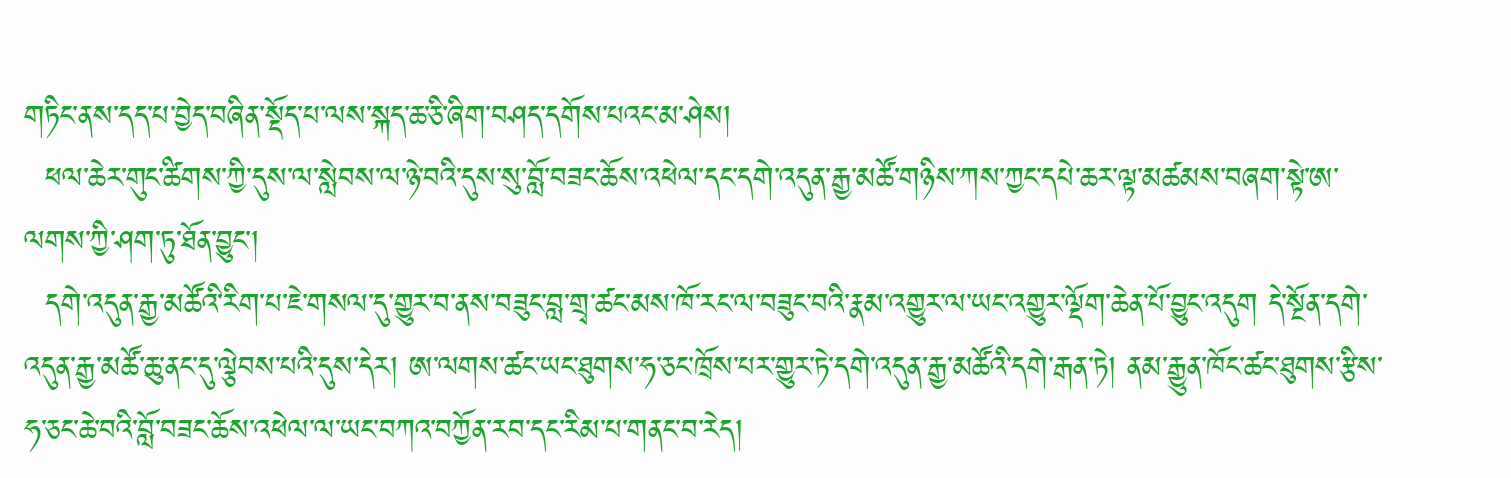གཏིང་ནས་དད་པ་བྱེད་བཞིན་སྡོད་པ་ལས་སྐད་ཆ་ཅི་ཞིག་བཤད་དགོས་པའང་མ་ཤེས།
  ཕལ་ཆེར་གུང་ཚིགས་ཀྱི་དུས་ལ་སླེབས་ལ་ཉེ་བའི་དུས་སུ་བློ་བཟང་ཆོས་འཕེལ་དང་དགེ་འདུན་རྒྱ་མཚོ་གཉིས་ཀས་ཀྱང་དཔེ་ཆར་ལྟ་མཚམས་བཞག་སྟེ་ཨ་ལགས་ཀྱི་ཤག་ཏུ་ཐོན་བྱུང་།
  དགེ་འདུན་རྒྱ་མཚོའི་རིག་པ་ཇེ་གསལ་དུ་གྱུར་བ་ནས་བཟུང་བླ་གྲྭ་ཚང་མས་ཁོ་རང་ལ་བཟུང་བའི་རྣམ་འགྱུར་ལ་ཡང་འགྱུར་ལྡོག་ཆེན་པོ་བྱུང་འདུག དེ་སྔོན་དགེ་འདུན་རྒྱ་མཚོ་ཆུ་ནང་དུ་ལྕེབས་པའི་དུས་དེར། ཨ་ལགས་ཚང་ཡང་ཐུགས་ཧ་ཅང་ཁྲོས་པར་གྱུར་ཏེ་དགེ་འདུན་རྒྱ་མཚོའི་དགེ་རྒན་ཏེ། ནམ་རྒྱུན་ཁོང་ཚང་ཐུགས་རྩིས་ཧ་ཅང་ཆེ་བའི་བློ་བཟང་ཆོས་འཕེལ་ལ་ཡང་བཀའ་བཀྱོན་རབ་དང་རིམ་པ་གནང་བ་རེད།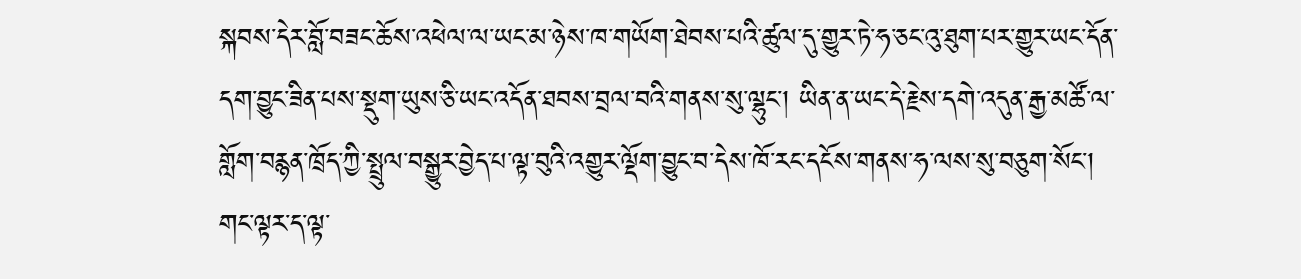སྐབས་དེར་བློ་བཟང་ཆོས་འཕེལ་ལ་ཡང་མ་ཉེས་ཁ་གཡོག་ཐེབས་པའི་ཚུལ་དུ་གྱུར་ཏེ་ཧ་ཅང་འུ་ཐུག་པར་གྱུར་ཡང་དོན་དག་བྱུང་ཟིན་པས་སྡུག་ཡུས་ཅི་ཡང་འདོན་ཐབས་བྲལ་བའི་གནས་སུ་ལྷུང་། ཡིན་ན་ཡང་དེ་རྗེས་དགེ་འདུན་རྒྱ་མཚོ་ལ་གློག་བརྙན་ཁྲོད་ཀྱི་སྤྲུལ་བསྒྱུར་བྱེད་པ་ལྟ་བུའི་འགྱུར་ལྡོག་བྱུང་བ་དེས་ཁོ་རང་དངོས་གནས་ཧ་ལས་སུ་བཅུག་སོང་། གང་ལྟར་ད་ལྟ་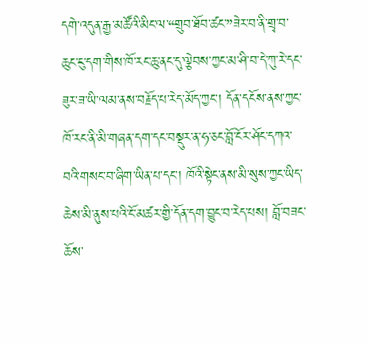དགེ་འདུན་རྒྱ་མཚོའི་མིང་ལ་“གྲུབ་ཐོབ་ཚང་”ཟེར་བ་ནི་གྲྭ་བ་ཆུང་ངུ་དག་གིས་ཁོ་རང་ཆུ་ནང་དུ་ལྕེབས་ཀྱང་མ་ཤི་བ་དེ་ཀུ་རེ་དང་ཟུར་ཟ་ཡི་ལམ་ནས་བརྗོད་པ་རེད་མོད་ཀྱང་། དོན་དངོས་ནས་ཀྱང་ཁོ་རང་ནི་མི་གཞན་དག་དང་བསྡུར་ན་ཧ་ཅང་བློ་ངོར་ཤོང་དཀའ་བའི་གསང་བ་ཞིག་ཡིན་པ་དང་། ཁོའི་སྟེང་ནས་མི་སུས་ཀྱང་ཡིད་ཆེས་མི་ནུས་པའི་ངོ་མཚར་གྱི་དོན་དག་བྱུང་བ་རེད་པས། བློ་བཟང་ཆོས་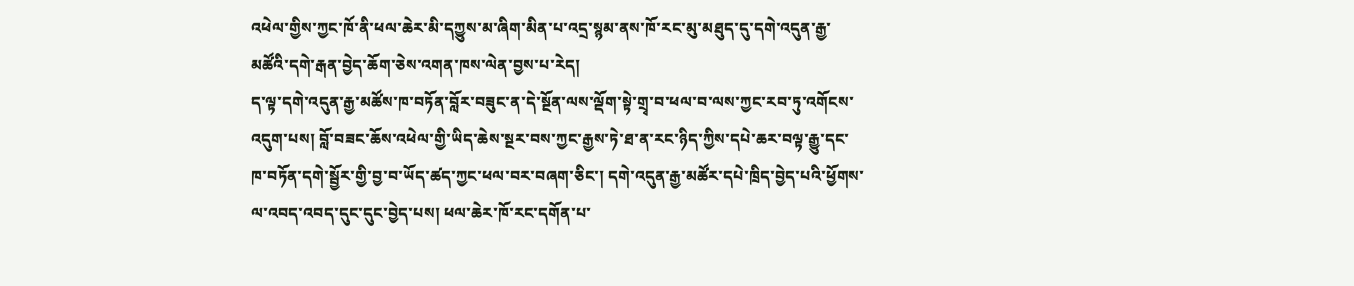འཕེལ་གྱིས་ཀྱང་ཁོ་ནི་ཕལ་ཆེར་མི་དཀྱུས་མ་ཞིག་མིན་པ་འདྲ་སྙམ་ནས་ཁོ་རང་མུ་མཐུད་དུ་དགེ་འདུན་རྒྱ་མཚོའི་དགེ་རྒན་བྱེད་ཆོག་ཅེས་འགན་ཁས་ལེན་བྱས་པ་རེད།
ད་ལྟ་དགེ་འདུན་རྒྱ་མཚོས་ཁ་བཏོན་བློར་བཟུང་ན་དེ་སྔོན་ལས་ལྡོག་སྟེ་གྲྭ་བ་ཕལ་བ་ལས་ཀྱང་རབ་ཏུ་འགོངས་འདུག་པས། བློ་བཟང་ཆོས་འཕེལ་གྱི་ཡིད་ཆེས་སྔར་བས་ཀྱང་རྒྱས་ཏེ་ཐ་ན་རང་ཉིད་ཀྱིས་དཔེ་ཆར་བལྟ་རྒྱུ་དང་ཁ་བཏོན་དགེ་སྦྱོར་གྱི་བྱ་བ་ཡོད་ཚད་ཀྱང་ཕལ་བར་བཞག་ཅིང་། དགེ་འདུན་རྒྱ་མཚོར་དཔེ་ཁྲིད་བྱེད་པའི་ཕྱོགས་ལ་འབད་འབད་དུང་དུང་བྱེད་པས། ཕལ་ཆེར་ཁོ་རང་དགོན་པ་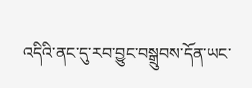འདིའི་ནང་དུ་རབ་བྱུང་བསྒྲུབས་དོན་ཡང་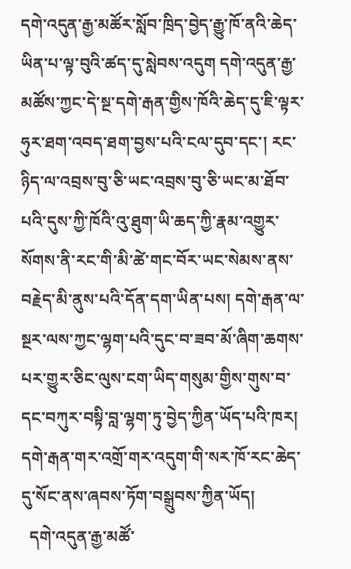དགེ་འདུན་རྒྱ་མཚོར་སློབ་ཁྲིད་བྱེད་རྒྱུ་ཁོ་ནའི་ཆེད་ཡིན་པ་ལྟ་བུའི་ཚད་དུ་སླེབས་འདུག དགེ་འདུན་རྒྱ་མཚོས་ཀྱང་དེ་སྔ་དགེ་རྒན་གྱིས་ཁོའི་ཆེད་དུ་ཇི་ལྟར་ཧུར་ཐག་འབད་ཐག་བྱས་པའི་ངལ་དུབ་དང་། རང་ཉིད་ལ་འབྲས་བུ་ཅི་ཡང་འབྲས་བུ་ཅི་ཡང་མ་ཐོབ་པའི་དུས་ཀྱི་ཁོའི་འུ་ཐུག་ཡི་ཆད་ཀྱི་རྣམ་འགྱུར་སོགས་ནི་རང་གི་མི་ཚེ་གང་བོར་ཡང་སེམས་ནས་བརྗེད་མི་ནུས་པའི་དོན་དག་ཡིན་པས། དགེ་རྒན་ལ་སྔར་ལས་ཀྱང་ལྷག་པའི་དུང་བ་ཟབ་མོ་ཞིག་ཆགས་པར་གྱུར་ཅིང་ལུས་ངག་ཡིད་གསུམ་གྱིས་གུས་བ་དང་བཀུར་བསྟི་བླ་ལྷག་ཏུ་བྱེད་ཀྱིན་ཡོད་པའི་ཁར། དགེ་རྒན་གར་འགྲོ་གར་འདུག་གི་སར་ཁོ་རང་ཆེད་དུ་སོང་ནས་ཞབས་ཏོག་བསྒྲུབས་ཀྱིན་ཡོད།
  དགེ་འདུན་རྒྱ་མཚོ་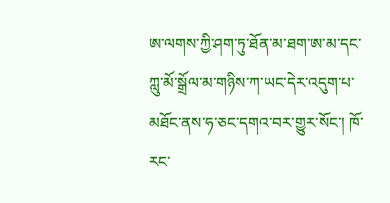ཨ་ལགས་ཀྱི་ཤག་ཏུ་ཐོན་མ་ཐག་ཨ་མ་དང་ཀླུ་མོ་སྒྲོལ་མ་གཉིས་ཀ་ཡང་དེར་འདུག་པ་མཐོང་ནས་ཧ་ཅང་དགའ་བར་གྱུར་སོང་། ཁོ་རང་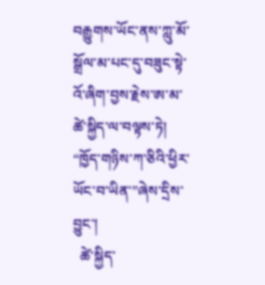བརྒྱུགས་ཡོང་ནས་ཀླུ་མོ་སྒྲོལ་མ་པང་དུ་བཟུང་སྟེ་འོ་ཞིག་བྱས་རྗེས་ཨ་མ་ཚེ་སྐྱིད་ལ་བལྟས་ཏེ། “ཁྱོད་གཉིས་ཀ་ཅིའི་ཕྱིར་ཡོང་བ་ཡིན་”ཞེས་དྲིས་བྱུང་།
  ཚེ་སྐྱིད་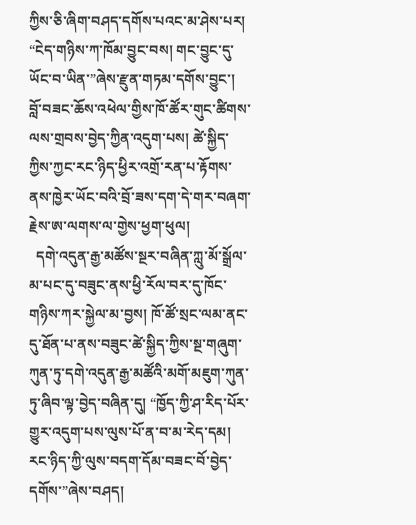ཀྱིས་ཅི་ཞིག་བཤད་དགོས་པའང་མ་ཤེས་པར། “ངེད་གཉིས་ཀ་ཁོམ་བྱུང་བས། གང་བྱུང་དུ་ཡོང་བ་ཡིན་”ཞེས་རྫུན་གཏམ་དགོས་བྱུང་།
བློ་བཟང་ཆོས་འཕེལ་གྱིས་ཁོ་ཚོར་གུང་ཚིགས་ལས་གྲབས་བྱེད་ཀྱིན་འདུག་པས། ཚེ་སྐྱིད་ཀྱིས་ཀྱང་རང་ཉིད་ཕྱིར་འགྲོ་རན་པ་རྟོགས་ནས་ཁྱེར་ཡོང་བའི་བྲོ་ཟས་དག་དེ་གར་བཞག་རྗེས་ཨ་ལགས་ལ་གྱེས་ཕྱག་ཕུལ།
  དགེ་འདུན་རྒྱ་མཚོས་སྔར་བཞིན་ཀླུ་མོ་སྒྲོལ་མ་པང་དུ་བཟུང་ནས་ཕྱི་རོལ་བར་དུ་ཁོང་གཉིས་ཀར་སྐྱེལ་མ་བྱས། ཁོ་ཚོ་སྲང་ལམ་ནང་དུ་ཐོན་པ་ནས་བཟུང་ཚེ་སྐྱིད་ཀྱིས་སྔ་གཞུག་ཀུན་ཏུ་དགེ་འདུན་རྒྱ་མཚོའི་མགོ་མཇུག་ཀུན་ཏུ་ཞིབ་ལྟ་བྱེད་བཞིན་དུ། “ཁྱོད་ཀྱི་ཤ་རིད་པོར་གྱུར་འདུག་པས་ལུས་པོ་ན་བ་མ་རེད་དམ། རང་ཉིད་ཀྱི་ལུས་བདག་དོམ་བཟང་བོ་བྱེད་དགོས་”ཞེས་བཤད།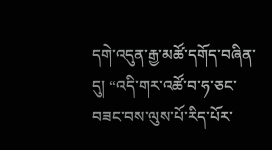དགེ་འདུན་རྒྱ་མཚོ་དགོད་བཞིན་དུ། “འདི་གར་འཚོ་བ་ཧ་ཅང་བཟང་བས་ལུས་པོ་རིད་པོར་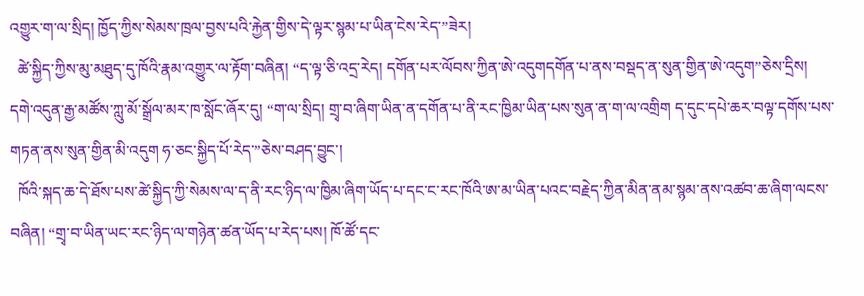འགྱུར་ག་ལ་སྲིད། ཁྱོད་ཀྱིས་སེམས་ཁྲལ་བྱས་པའི་རྐྱེན་གྱིས་དེ་ལྟར་སྙམ་པ་ཡིན་ངེས་རེད་”ཟེར།
  ཚེ་སྐྱིད་ཀྱིས་མུ་མཐུད་དུ་ཁོའི་རྣམ་འགྱུར་ལ་རྟོག་བཞིན། “ད་ལྟ་ཅི་འདྲ་རེད། དགོན་པར་ལོབས་ཀྱིན་ཨེ་འདུགདགོན་པ་ནས་བསྡད་ན་སུན་གྱིན་ཨེ་འདུག”ཅེས་དྲིས།
དགེ་འདུན་རྒྱ་མཚོས་ཀླུ་མོ་སྒྲོལ་མར་ཁ་སློང་ཞོར་དུ། “ག་ལ་སྲིད། གྲྭ་བ་ཞིག་ཡིན་ན་དགོན་པ་ནི་རང་ཁྱིམ་ཡིན་པས་སུན་ན་ག་ལ་འགྲིག ད་དུང་དཔེ་ཆར་བལྟ་དགོས་པས་གཏན་ནས་སུན་གྱིན་མི་འདུག ཧ་ཅང་སྐྱིད་པོ་རེད་”ཅེས་བཤད་བྱུང་།
  ཁོའི་སྐད་ཆ་དེ་ཐོས་པས་ཚེ་སྐྱིད་ཀྱི་སེམས་ལ་ད་ནི་རང་ཉིད་ལ་ཁྱིམ་ཞིག་ཡོད་པ་དང་ང་རང་ཁོའི་ཨ་མ་ཡིན་པའང་བརྗེད་ཀྱིན་མིན་ནམ་སྙམ་ནས་འཚབ་ཆ་ཞིག་ལངས་བཞིན། “གྲྭ་བ་ཡིན་ཡང་རང་ཉིད་ལ་གཉེན་ཚན་ཡོད་པ་རེད་པས། ཁོ་ཚོ་དང་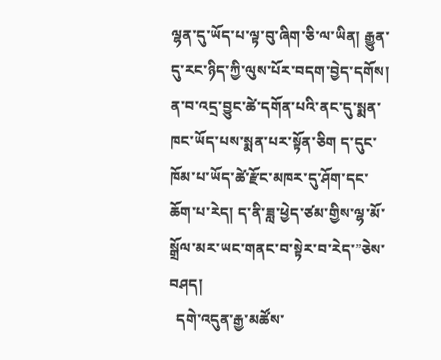ལྷན་དུ་ཡོད་པ་ལྟ་བུ་ཞིག་ཅི་ལ་ཡིན། རྒྱུན་དུ་རང་ཉིད་ཀྱི་ལུས་པོར་བདག་བྱེད་དགོས། ན་བ་འདྲ་བྱུང་ཚེ་དགོན་པའི་ནང་དུ་སྨན་ཁང་ཡོད་པས་སྨན་པར་སྟོན་ཅིག ད་དུང་ཁོམ་པ་ཡོད་ཚེ་རྫོང་མཁར་དུ་ཤོག་དང་ཆོག་པ་རེད། ད་ནི་ཟླ་ཕྱེད་ཙམ་གྱིས་ལྷ་མོ་སྒྲོལ་མར་ཡང་གནང་བ་སྟེར་བ་རེད་”ཅེས་བཤད།
  དགེ་འདུན་རྒྱ་མཚོས་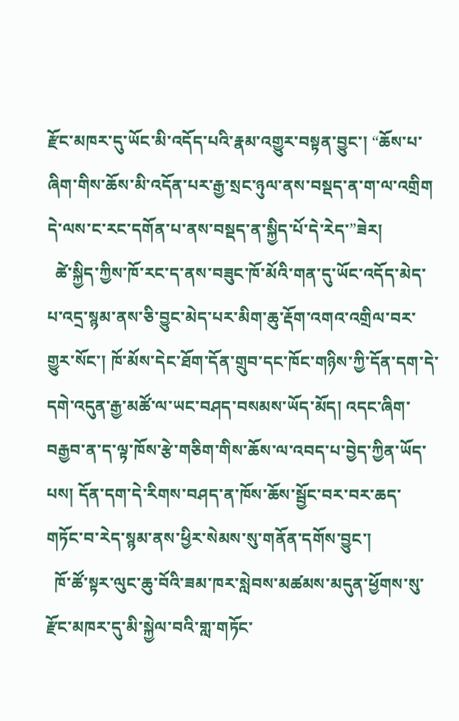རྫོང་མཁར་དུ་ཡོང་མི་འདོད་པའི་རྣམ་འགྱུར་བསྟན་བྱུང་། “ཆོས་པ་ཞིག་གིས་ཆོས་མི་འདོན་པར་རྒྱ་སྲང་ཉུལ་ནས་བསྡད་ན་ག་ལ་འགྲིག དེ་ལས་ང་རང་དགོན་པ་ནས་བསྡད་ན་སྐྱིད་པོ་དེ་རེད་”ཟེར།
  ཚེ་སྐྱིད་ཀྱིས་ཁོ་རང་ད་ནས་བཟུང་ཁོ་མོའི་གན་དུ་ཡོང་འདོད་མེད་པ་འདྲ་སྙམ་ནས་ཅི་བྱུང་མེད་པར་མིག་ཆུ་རྡོག་འགའ་འགྲིལ་བར་གྱུར་སོང་། ཁོ་མོས་དེང་ཐོག་དོན་གྲུབ་དང་ཁོང་གཉིས་ཀྱི་དོན་དག་དེ་དགེ་འདུན་རྒྱ་མཚོ་ལ་ཡང་བཤད་བསམས་ཡོད་མོད། འདང་ཞིག་བརྒྱབ་ན་ད་ལྟ་ཁོས་རྩེ་གཅིག་གིས་ཆོས་ལ་འབད་པ་བྱེད་ཀྱིན་ཡོད་པས། དོན་དག་དེ་རིགས་བཤད་ན་ཁོས་ཆོས་སྦྱོང་བར་བར་ཆད་གཏོང་བ་རེད་སྙམ་ནས་ཕྱིར་སེམས་སུ་གནོན་དགོས་བྱུང་།
  ཁོ་ཚོ་སྟར་ལུང་ཆུ་བོའི་ཟམ་ཁར་སླེབས་མཚམས་མདུན་ཕྱོགས་སུ་རྫོང་མཁར་དུ་མི་སྐྱེལ་བའི་གླ་གཏོང་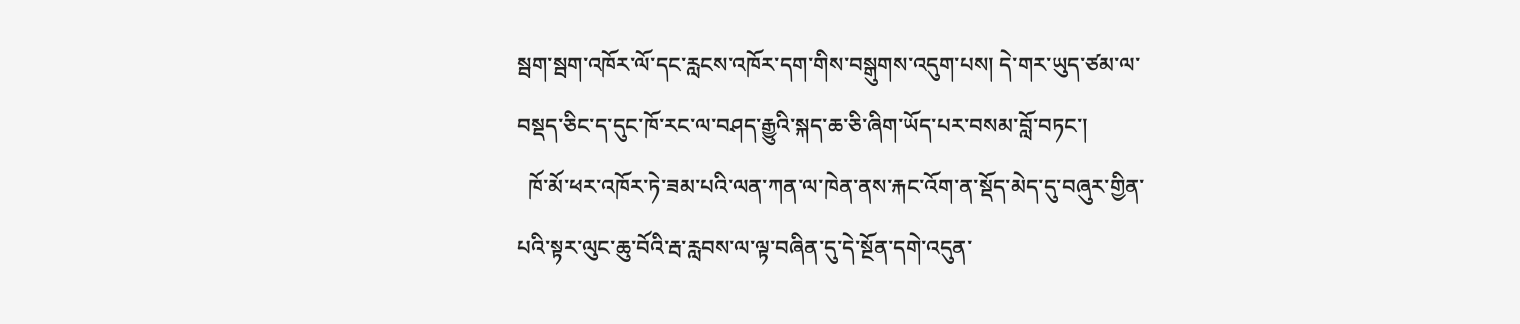སྦག་སྦག་འཁོར་ལོ་དང་རླངས་འཁོར་དག་གིས་བསྒུགས་འདུག་པས། དེ་གར་ཡུད་ཙམ་ལ་བསྡད་ཅིང་ད་དུང་ཁོ་རང་ལ་བཤད་རྒྱུའི་སྐད་ཆ་ཅི་ཞིག་ཡོད་པར་བསམ་བློ་བཏང་།
  ཁོ་མོ་ཕར་འཁོར་ཏེ་ཟམ་པའི་ལན་ཀན་ལ་ཁེན་ནས་རྐང་འོག་ན་སྡོད་མེད་དུ་བཞུར་གྱིན་པའི་སྟར་ལུང་ཆུ་བོའི་རྦ་རླབས་ལ་ལྟ་བཞིན་དུ་དེ་སྔོན་དགེ་འདུན་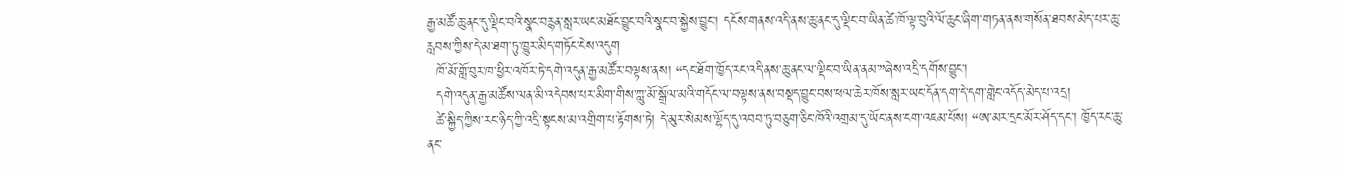རྒྱ་མཚོ་ཆུ་ནང་དུ་ལྡིང་བའི་སྣང་བརྙན་སླར་ཡང་མཐོང་བྱུང་བའི་སྣང་བ་སྐྱེས་བྱུང་། དངོས་གནས་འདི་ནས་ཆུ་ནང་དུ་ལྡིང་བ་ཡིན་ཚེ་ཁོ་ལྟ་བུའི་ལོ་ཆུང་ཞིག་གཏན་ནས་གསོན་ཐབས་མེད་པར་ཆུ་རླབས་ཀྱིས་དེ་མ་ཐག་ཏུ་ཁྱུར་མིད་གཏོང་ངེས་འདུག
  ཁོ་མོ་གློ་བུར་ཁ་ཕྱིར་འཁོར་ཏེ་དགེ་འདུན་རྒྱ་མཚོར་བལྟས་ནས། “དང་ཐོག་ཁྱོད་རང་འདི་ནས་ཆུ་ནང་ལ་ལྡིང་བ་ཡིན་ནམ་”ཞེས་འདྲི་དགོས་བྱུང་།
  དགེ་འདུན་རྒྱ་མཚོས་ལན་མི་འདེབས་པར་མིག་གིས་ཀླུ་མོ་སྒྲོལ་མའི་གདོང་ལ་བལྟས་ནས་བསྡད་བྱུང་བས་ཕལ་ཆེར་ཁོས་སླར་ཡང་དོན་དག་དེ་དག་གླེང་འདོད་མེད་པ་འདྲ།
  ཚེ་སྐྱིད་ཀྱིས་རང་ཉིད་ཀྱི་འདྲི་སྟངས་མ་འགྲིག་པ་རྟོགས་ཏེ། དེ་མུར་སེམས་ལྷོད་དུ་འབབ་ཏུ་བཅུག་ཅིང་ཁོའི་འགྲམ་དུ་ཡོང་ནས་ངག་འཇམ་པོས། “ཨ་མར་དྲང་མོར་ཤོད་དང་། ཁྱོད་རང་ཆུ་ནང་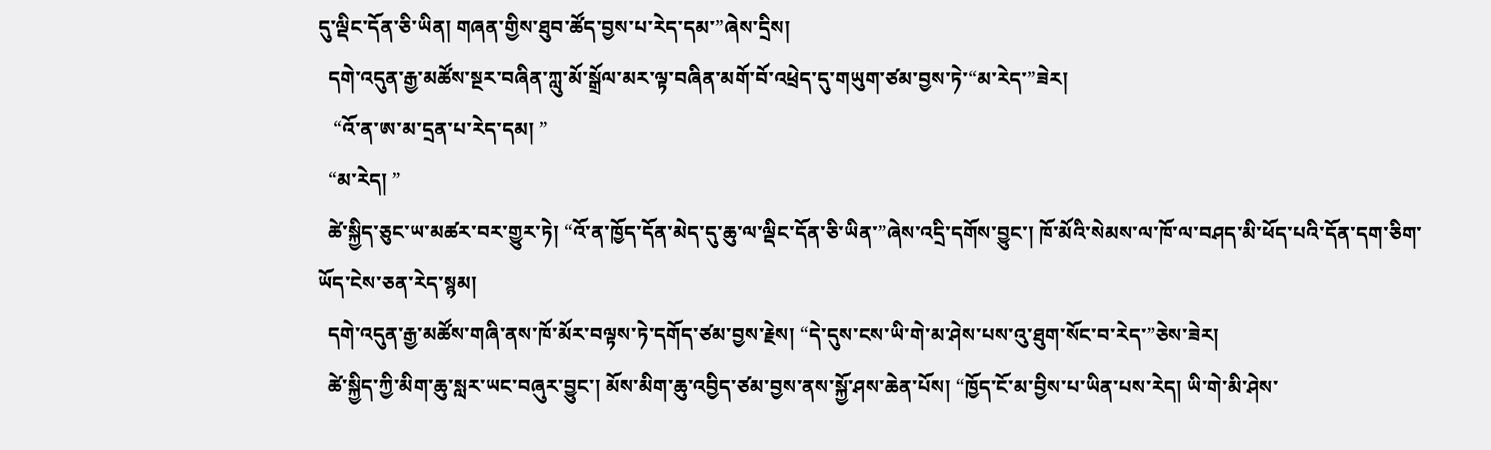དུ་ལྡིང་དོན་ཅི་ཡིན། གཞན་གྱིས་ཐུབ་ཚོད་བྱས་པ་རེད་དམ་”ཞེས་དྲིས།
  དགེ་འདུན་རྒྱ་མཚོས་སྔར་བཞིན་ཀླུ་མོ་སྒྲོལ་མར་ལྟ་བཞིན་མགོ་བོ་འཕྲེད་དུ་གཡུག་ཙམ་བྱས་ཏེ་“མ་རེད་”ཟེར།
   “འོ་ན་ཨ་མ་དྲན་པ་རེད་དམ། ”
  “མ་རེད། ”
  ཚེ་སྐྱིད་ཅུང་ཡ་མཚར་བར་གྱུར་ཏེ། “འོ་ན་ཁྱོད་དོན་མེད་དུ་ཆུ་ལ་ལྡིང་དོན་ཅི་ཡིན་”ཞེས་འདྲི་དགོས་བྱུང་། ཁོ་མོའི་སེམས་ལ་ཁོ་ལ་བཤད་མི་ཕོད་པའི་དོན་དག་ཅིག་ཡོད་ངེས་ཅན་རེད་སྙམ།
  དགེ་འདུན་རྒྱ་མཚོས་གཞི་ནས་ཁོ་མོར་བལྟས་ཏེ་དགོད་ཙམ་བྱས་རྗེས། “དེ་དུས་ངས་ཡི་གེ་མ་ཤེས་པས་འུ་ཐུག་སོང་བ་རེད་”ཅེས་ཟེར།
  ཚེ་སྐྱིད་ཀྱི་མིག་ཆུ་སླར་ཡང་བཞུར་བྱུང་། མོས་མིག་ཆུ་འབྱིད་ཙམ་བྱས་ནས་སྐྱོ་ཤས་ཆེན་པོས། “ཁྱོད་ངོ་མ་བྱིས་པ་ཡིན་པས་རེད། ཡི་གེ་མི་ཤེས་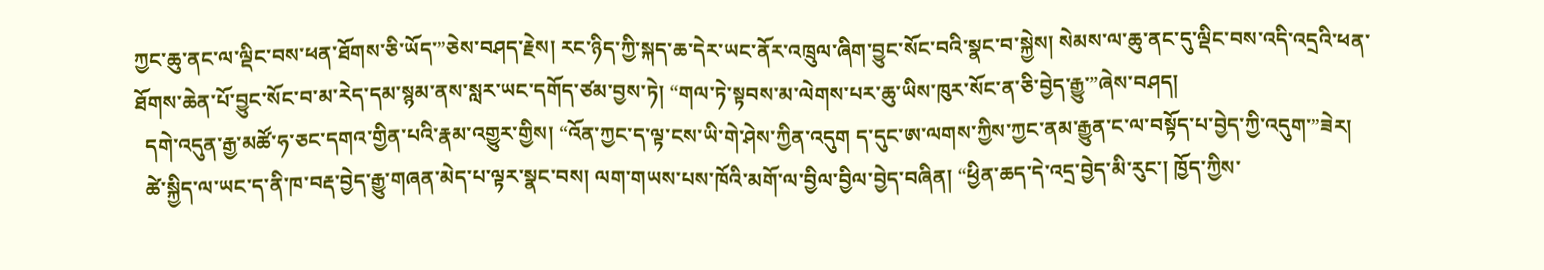ཀྱང་ཆུ་ནང་ལ་ལྡིང་བས་ཕན་ཐོགས་ཅི་ཡོད་”ཅེས་བཤད་རྗེས། རང་ཉིད་ཀྱི་སྐད་ཆ་དེར་ཡང་ནོར་འཁྲུལ་ཞིག་བྱུང་སོང་བའི་སྣང་བ་སྐྱེས། སེམས་ལ་ཆུ་ནང་དུ་ལྡིང་བས་འདི་འདྲའི་ཕན་ཐོགས་ཆེན་པོ་བྱུང་སོང་བ་མ་རེད་དམ་སྙམ་ནས་སླར་ཡང་དགོད་ཙམ་བྱས་ཏེ། “གལ་ཏེ་སྟབས་མ་ལེགས་པར་ཆུ་ཡིས་ཁུར་སོང་ན་ཅི་བྱེད་རྒྱུ་”ཞེས་བཤད།
  དགེ་འདུན་རྒྱ་མཚོ་ཧ་ཅང་དགའ་གྱིན་པའི་རྣམ་འགྱུར་གྱིས། “འོན་ཀྱང་ད་ལྟ་ངས་ཡི་གེ་ཤེས་ཀྱིན་འདུག ད་དུང་ཨ་ལགས་ཀྱིས་ཀྱང་ནམ་རྒྱུན་ང་ལ་བསྟོད་པ་བྱེད་ཀྱི་འདུག་”ཟེར།
  ཚེ་སྐྱིད་ལ་ཡང་ད་ནི་ཁ་བརྡ་བྱེད་རྒྱུ་གཞན་མེད་པ་ལྟར་སྣང་བས། ལག་གཡས་པས་ཁོའི་མགོ་ལ་བྱིལ་བྱིལ་བྱེད་བཞིན། “ཕྱིན་ཆད་དེ་འདྲ་བྱེད་མི་རུང་། ཁྱོད་ཀྱིས་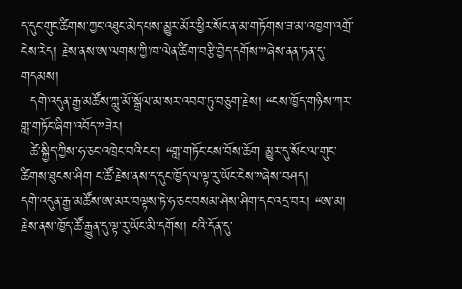ད་དུང་གུང་ཚིགས་ཀྱང་འཐུང་མེད་པས་མྱུར་མོར་ཕྱིར་སོང་ན་མ་གཏོགས་ཟ་མ་འཁྱག་འགྲོ་ངེས་རེད། རྗེས་ནས་ཨ་ལགས་ཀྱི་ཁ་ལེན་ཚིག་བརྩི་བྱེད་དགོས་”ཞེས་ནན་ཏན་དུ་གདམས།
  དགེ་འདུན་རྒྱ་མཚོས་ཀླུ་མོ་སྒྲོལ་མ་སར་འབབ་ཏུ་བཅུག་རྗེས། “ངས་ཁྱོད་གཉིས་ཀར་གླ་གཏོང་ཞིག་འབོད་”ཟེར།
  ཚེ་སྐྱིད་ཀྱིས་ཧ་ཅང་འཁྲེང་བའི་ངང་། “གླ་གཏོང་ངས་བོས་ཆོག མྱུར་དུ་སོང་ལ་གུང་ཚིགས་ཐུངས་ཤིག ང་ཚོ་རྗེས་ནས་ད་དུང་ཁྱོད་ལ་ལྟ་རུ་ཡོང་ངེས་”ཞེས་བཤད།
དགེ་འདུན་རྒྱ་མཚོས་ཨ་མར་བལྟས་ཏེ་ཧ་ཅང་བསམ་ཤེས་ཤིག་དང་འདྲ་བར། “ཨ་མ། རྗེས་ནས་ཁྱོད་ཚོ་རྒྱུན་དུ་ལྟ་རུ་ཡོང་མི་དགོས། ངའི་དོན་དུ་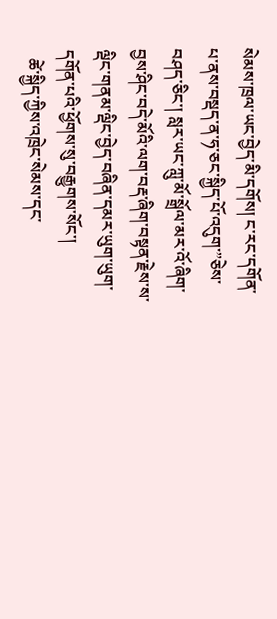སེམས་ཁྲལ་ཡང་བྱེད་མི་དགོས། ང་རང་དགོན་པ་ནས་བསྡད་ན་ཧ་ཅང་སྐྱིད་པོ་འདུག་”ཅེས་བཤད་ཅིང་། སླར་ཡང་ཀླུ་མོ་སྒྲོལ་མར་འོ་ཞིག་བྱས་ཤིང་བདེ་མོའི་ལག་བརྡ་ཞིག་བསྟན་རྗེས་ས་ལྡིང་གནམ་ལྡིང་བྱེད་བཞིན་དམར་ཡུག་ཡུག་དགོན་པའི་ཕྱོགས་སུ་བརྒྱུགས་སོང་།
  ཚེ་སྐྱིད་ཀྱིས་འཁྲེང་སེམས་དང་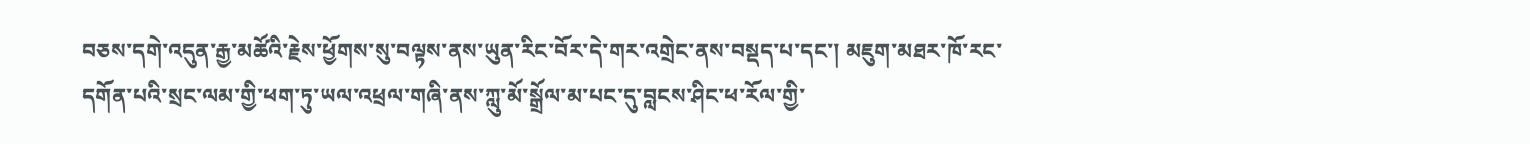བཅས་དགེ་འདུན་རྒྱ་མཚོའི་རྗེས་ཕྱོགས་སུ་བལྟས་ནས་ཡུན་རིང་བོར་དེ་གར་འགྲེང་ནས་བསྡད་པ་དང་། མཇུག་མཐར་ཁོ་རང་དགོན་པའི་སྲང་ལམ་གྱི་ཕག་ཏུ་ཡལ་འཕྲལ་གཞི་ནས་ཀླུ་མོ་སྒྲོལ་མ་པང་དུ་བླངས་ཤིང་ཕ་རོལ་གྱི་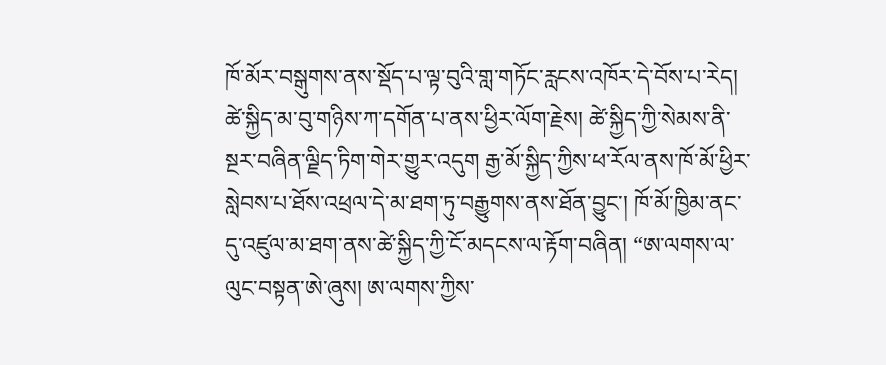ཁོ་མོར་བསྒུགས་ནས་སྡོད་པ་ལྟ་བུའི་གླ་གཏོང་རླངས་འཁོར་དེ་བོས་པ་རེད།
ཚེ་སྐྱིད་མ་བུ་གཉིས་ཀ་དགོན་པ་ནས་ཕྱིར་ལོག་རྗེས། ཚེ་སྐྱིད་ཀྱི་སེམས་ནི་སྔར་བཞིན་ལྗིད་ཏིག་གེར་གྱུར་འདུག རྒྱ་མོ་སྐྱིད་ཀྱིས་ཕ་རོལ་ནས་ཁོ་མོ་ཕྱིར་སླེབས་པ་ཐོས་འཕྲལ་དེ་མ་ཐག་ཏུ་བརྒྱུགས་ནས་ཐོན་བྱུང་། ཁོ་མོ་ཁྱིམ་ནང་དུ་འཛུལ་མ་ཐག་ནས་ཚེ་སྐྱིད་ཀྱི་ངོ་མདངས་ལ་རྟོག་བཞིན། “ཨ་ལགས་ལ་ལུང་བསྟན་ཨེ་ཞུས། ཨ་ལགས་ཀྱིས་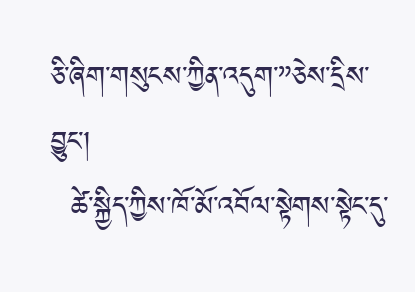ཅི་ཞིག་གསུངས་ཀྱིན་འདུག་”ཅེས་དྲིས་བྱུང་།
  ཚེ་སྐྱིད་ཀྱིས་ཁོ་མོ་འབོལ་སྟེགས་སྟེང་དུ་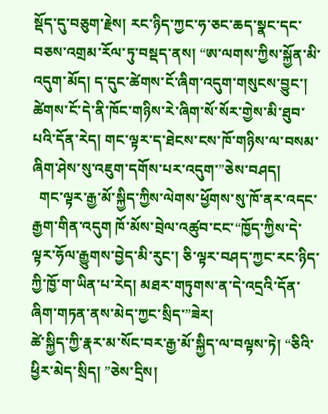སྡོད་དུ་བཅུག་རྗེས། རང་ཉིད་ཀྱང་ཧ་ཅང་ཆད་སྣང་དང་བཅས་འགྲམ་རོལ་ཏུ་བསྡད་ནས། “ཨ་ལགས་ཀྱིས་སྐྱོན་མི་འདུག་མོད། ད་དུང་ཚེགས་ངོ་ཞིག་འདུག་གསུངས་བྱུང་། ཚེགས་ངོ་དེ་ནི་ཁོང་གཉིས་རེ་ཞིག་སོ་སོར་གྱེས་མི་ཐུབ་པའི་དོན་རེད། གང་ལྟར་ད་ཐེངས་ངས་ཁོ་གཉིས་ལ་བསམ་ཞིག་ཤེས་སུ་འཇུག་དགོས་པར་འདུག་”ཅེས་བཤད།
  གང་ལྟར་རྒྱ་མོ་སྐྱིད་ཀྱིས་ལེགས་ཕྱོགས་སུ་ཁོ་ནར་འདང་རྒྱག་གིན་འདུག ཁོ་མོས་བྲེལ་འཚུབ་ངང་“ཁྱོད་ཀྱིས་དེ་ལྟར་ཧོལ་རྒྱུགས་བྱེད་མི་རུང་། ཅི་ལྟར་བཤད་ཀྱང་རང་ཉིད་ཀྱི་ཁྱོ་ག་ཡིན་པ་རེད། མཐར་གཏུགས་ན་དེ་འདྲའི་དོན་ཞིག་གཏན་ནས་མེད་ཀྱང་སྲིད་”ཟེར།
ཚེ་སྐྱིད་ཀྱི་རྣར་མ་སོང་བར་རྒྱ་མོ་སྐྱིད་ལ་བལྟས་ཏེ། “ཅིའི་ཕྱིར་མེད་སྲིད། ”ཅེས་དྲིས།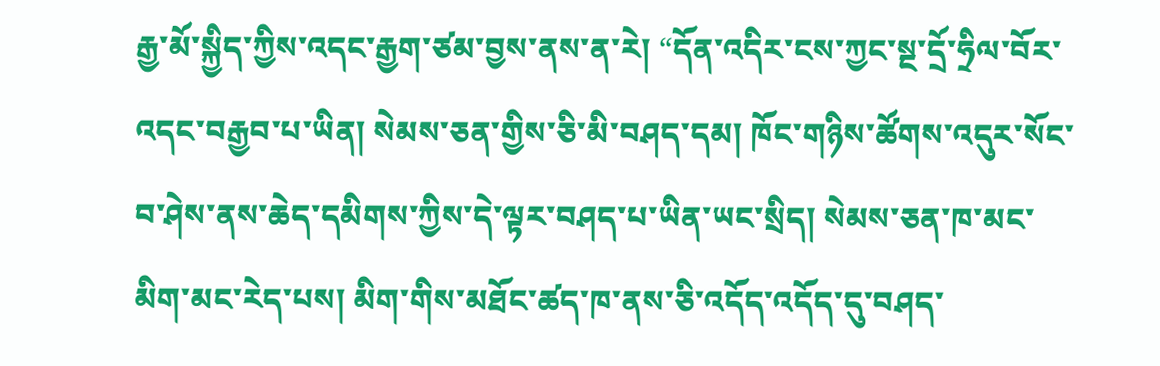རྒྱ་མོ་སྐྱིད་ཀྱིས་འདང་རྒྱག་ཙམ་བྱས་ནས་ན་རེ། “དོན་འདིར་ངས་ཀྱང་སྔ་དྲོ་ཧྲིལ་བོར་འདང་བརྒྱབ་པ་ཡིན། སེམས་ཅན་གྱིས་ཅི་མི་བཤད་དམ། ཁོང་གཉིས་ཚོགས་འདུར་སོང་བ་ཤེས་ནས་ཆེད་དམིགས་ཀྱིས་དེ་ལྟར་བཤད་པ་ཡིན་ཡང་སྲིད། སེམས་ཅན་ཁ་མང་མིག་མང་རེད་པས། མིག་གིས་མཐོང་ཚད་ཁ་ནས་ཅི་འདོད་འདོད་དུ་བཤད་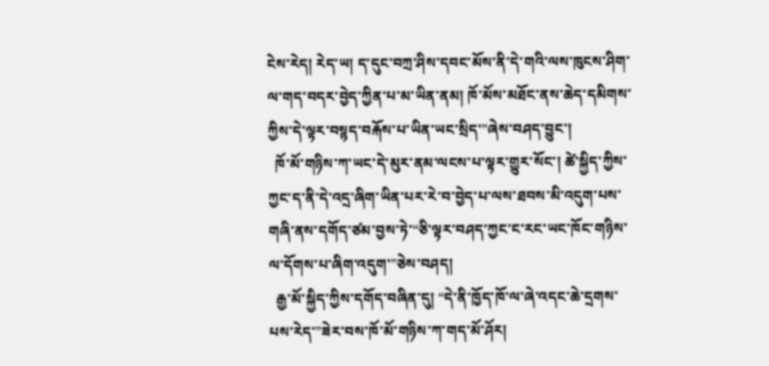ངེས་རེད། རེད་ཡ། ད་དུང་བཀྲ་ཤིས་དབང་མོས་ནི་དེ་གའི་ལས་ཁུངས་ཤིག་ལ་གད་བདར་བྱེད་ཀྱིན་པ་མ་ཡིན་ནམ། ཁོ་མོས་མཐོང་ནས་ཆེད་དམིགས་ཀྱིས་དེ་ལྟར་བསྙད་བརྐོས་པ་ཡིན་ཡང་སྲིད་”ཞེས་བཤད་བྱུང་།
  ཁོ་མོ་གཉིས་ཀ་ཡང་དེ་མུར་ནམ་ལངས་པ་ལྟར་གྱུར་སོང་། ཚེ་སྐྱིད་ཀྱིས་ཀྱང་ད་ནི་དེ་འདྲ་ཞིག་ཡིན་པར་རེ་བ་བྱེད་པ་ལས་ཐབས་མི་འདུག་པས་གཞི་ནས་དགོད་ཙམ་བྱས་ཏེ་“ཅི་ལྟར་བཤད་ཀྱང་ང་རང་ཡང་ཁོང་གཉིས་ལ་དོགས་པ་ཞིག་འདུག་”ཅེས་བཤད།
  རྒྱ་མོ་སྐྱིད་ཀྱིས་དགོད་བཞིན་དུ། “དེ་ནི་ཁྱོད་ཁོ་ལ་ཞེ་འདང་ཆེ་དྲགས་པས་རེད་”ཟེར་བས་ཁོ་མོ་གཉིས་ཀ་གད་མོ་ཤོར།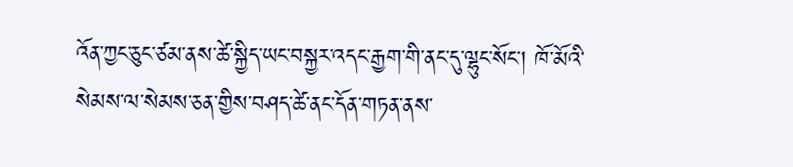འོན་ཀྱང་ཅུང་ཙམ་ནས་ཚེ་སྐྱིད་ཡང་བསྐྱར་འདང་རྒྱག་གི་ནང་དུ་ལྷུང་སོང་། ཁོ་མོའི་སེམས་ལ་སེམས་ཅན་གྱིས་བཤད་ཚེ་ནང་དོན་གཏན་ནས་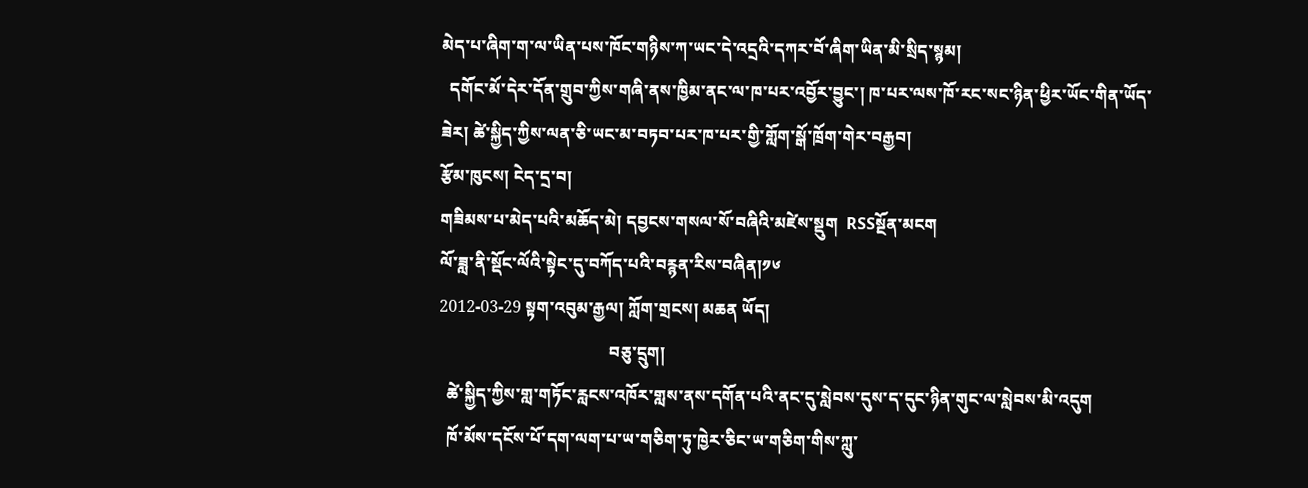མེད་པ་ཞིག་ག་ལ་ཡིན་པས་ཁོང་གཉིས་ཀ་ཡང་དེ་འདྲའི་དཀར་བོ་ཞིག་ཡིན་མི་སྲིད་སྙམ།
  དགོང་མོ་དེར་དོན་གྲུབ་ཀྱིས་གཞི་ནས་ཁྱིམ་ནང་ལ་ཁ་པར་འབྱོར་བྱུང་། ཁ་པར་ལས་ཁོ་རང་སང་ཉིན་ཕྱིར་ཡོང་གིན་ཡོད་ཟེར། ཚེ་སྐྱིད་ཀྱིས་ལན་ཅི་ཡང་མ་བཏབ་པར་ཁ་པར་གྱི་གློག་སྒོ་ཁྲོག་གེར་བརྒྱབ།
རྩོམ་ཁུངས། ངེད་དྲ་བ།
གཟིམས་པ་མེད་པའི་མཆོད་མེ། དབྱངས་གསལ་སོ་བཞིའི་མཛེས་སྡུག  RSSསྔོན་མངག
ལོ་ཟླ་ནི་སྡོང་ལོའི་སྟེང་དུ་བཀོད་པའི་བརྙན་རིས་བཞིན།༡༦
2012-03-29 སྟག་འབུམ་རྒྱལ། ཀློག་གྲངས། མཆན ཡོད།
                                         བཅུ་དྲུག།
  ཚེ་སྐྱིད་ཀྱིས་གླ་གཏོང་རླངས་འཁོར་གླས་ནས་དགོན་པའི་ནང་དུ་སླེབས་དུས་ད་དུང་ཉིན་གུང་ལ་སླེབས་མི་འདུག
  ཁོ་མོས་དངོས་པོ་དག་ལག་པ་ཡ་གཅིག་ཏུ་ཁྱེར་ཅིང་ཡ་གཅིག་གིས་ཀླུ་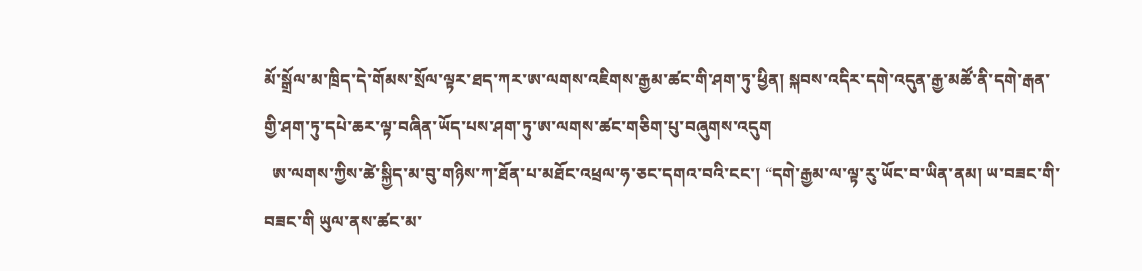མོ་སྒྲོལ་མ་ཁྲིད་དེ་གོམས་སྲོལ་ལྟར་ཐད་ཀར་ཨ་ལགས་འཇིགས་རྒྱམ་ཚང་གི་ཤག་ཏུ་ཕྱིན། སྐབས་འདིར་དགེ་འདུན་རྒྱ་མཚོ་ནི་དགེ་རྒན་གྱི་ཤག་ཏུ་དཔེ་ཆར་ལྟ་བཞིན་ཡོད་པས་ཤག་ཏུ་ཨ་ལགས་ཚང་གཅིག་པུ་བཞུགས་འདུག
  ཨ་ལགས་ཀྱིས་ཚེ་སྐྱིད་མ་བུ་གཉིས་ཀ་ཐོན་པ་མཐོང་འཕྲལ་ཧ་ཅང་དགའ་བའི་ངང་། “དགེ་རྒྱམ་ལ་ལྟ་རུ་ཡོང་བ་ཡིན་ནམ། ཡ་བཟང་གི་བཟང་གི ཡུལ་ནས་ཚང་མ་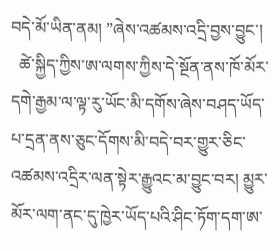བདེ་མོ་ཡིན་ནམ། ”ཞེས་འཚམས་འདྲི་བྱས་བྱུང་།
  ཚེ་སྐྱིད་ཀྱིས་ཨ་ལགས་ཀྱིས་དེ་སྔོན་ནས་ཁོ་མོར་དགེ་རྒྱམ་ལ་ལྟ་རུ་ཡོང་མི་དགོས་ཞེས་བཤད་ཡོད་པ་དྲན་ནས་ཅུང་དོགས་མི་བདེ་བར་གྱུར་ཅིང་འཚམས་འདྲིར་ལན་སྟེར་རྒྱུའང་མ་བྱུང་བར། མྱུར་མོར་ལག་ནང་དུ་ཁྱེར་ཡོད་པའི་ཤིང་ཏོག་དག་ཨ་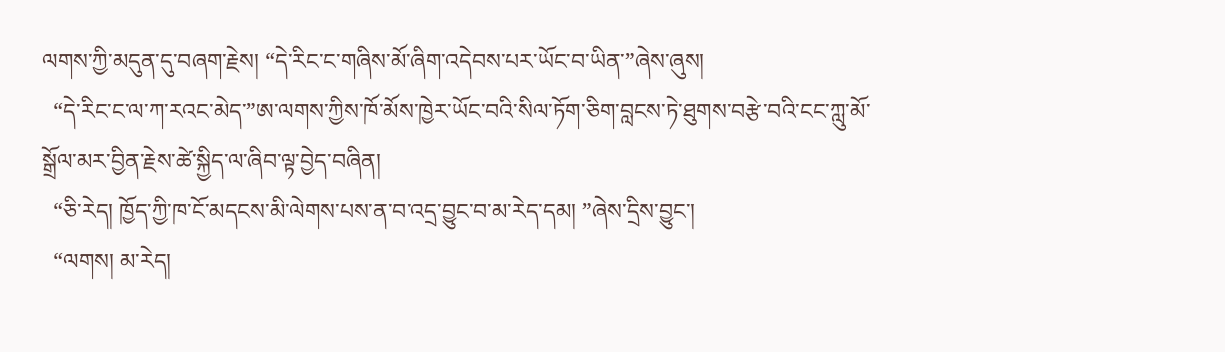ལགས་ཀྱི་མདུན་དུ་བཞག་རྗེས། “དེ་རིང་ང་གཞིས་མོ་ཞིག་འདེབས་པར་ཡོང་བ་ཡིན་”ཞེས་ཞུས།
  “དེ་རིང་ང་ལ་ཀ་རའང་མེད་”ཨ་ལགས་ཀྱིས་ཁོ་མོས་ཁྱེར་ཡོང་བའི་སིལ་ཏོག་ཅིག་བླངས་ཏེ་ཐུགས་བརྩེ་བའི་ངང་ཀླུ་མོ་སྒྲོལ་མར་བྱིན་རྗེས་ཚེ་སྐྱིད་ལ་ཞིབ་ལྟ་བྱེད་བཞིན།
  “ཅི་རེད། ཁྱོད་ཀྱི་ཁ་ངོ་མདངས་མི་ལེགས་པས་ན་བ་འདྲ་བྱུང་བ་མ་རེད་དམ། ”ཞེས་དྲིས་བྱུང་།
  “ལགས། མ་རེད།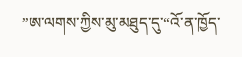”ཨ་ལགས་ཀྱིས་མུ་མཐུད་དུ་“འོ་ན་ཁྱོད་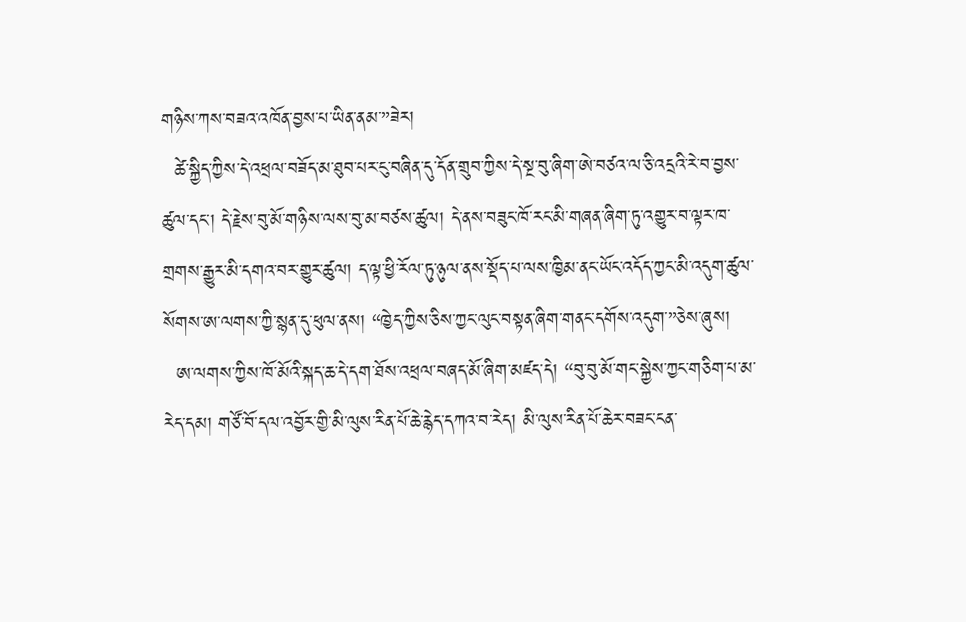གཉིས་ཀས་བཟའ་འཁོན་བྱས་པ་ཡིན་ནམ་”ཟེར།
  ཚེ་སྐྱིད་ཀྱིས་དེ་འཕྲལ་བཟོད་མ་ཐུབ་པར་ངུ་བཞིན་དུ་དོན་གྲུབ་ཀྱིས་དེ་སྔ་བུ་ཞིག་ཨེ་བཙའ་ལ་ཅི་འདྲའི་རེ་བ་བྱས་ཚུལ་དང་། དེ་རྗེས་བུ་མོ་གཉིས་ལས་བུ་མ་བཙས་ཚུལ། དེ་ནས་བཟུང་ཁོ་རང་མི་གཞན་ཞིག་ཏུ་འགྱུར་བ་ལྟར་ཁ་གྲགས་རྒྱུར་མི་དགའ་བར་གྱུར་ཚུལ། ད་ལྟ་ཕྱི་རོལ་ཏུ་ཉུལ་ནས་སྡོད་པ་ལས་ཁྱིམ་ནང་ཡོང་འདོད་ཀྱང་མི་འདུག་ཚུལ་སོགས་ཨ་ལགས་ཀྱི་སྙན་དུ་ཕུལ་ནས། “ཁྱེད་ཀྱིས་ཅིས་ཀྱང་ལུང་བསྟན་ཞིག་གནང་དགོས་འདུག་”ཅེས་ཞུས།
  ཨ་ལགས་ཀྱིས་ཁོ་མོའི་སྐད་ཆ་དེ་དག་ཐོས་འཕྲལ་བཞད་མོ་ཞིག་མཛད་དེ། “བུ་བུ་མོ་གང་སྐྱེས་ཀྱང་གཅིག་པ་མ་རེད་དམ། གཙོ་བོ་དལ་འབྱོར་གྱི་མི་ལུས་རིན་པོ་ཆེ་རྙེད་དཀའ་བ་རེད། མི་ལུས་རིན་པོ་ཆེར་བཟང་ངན་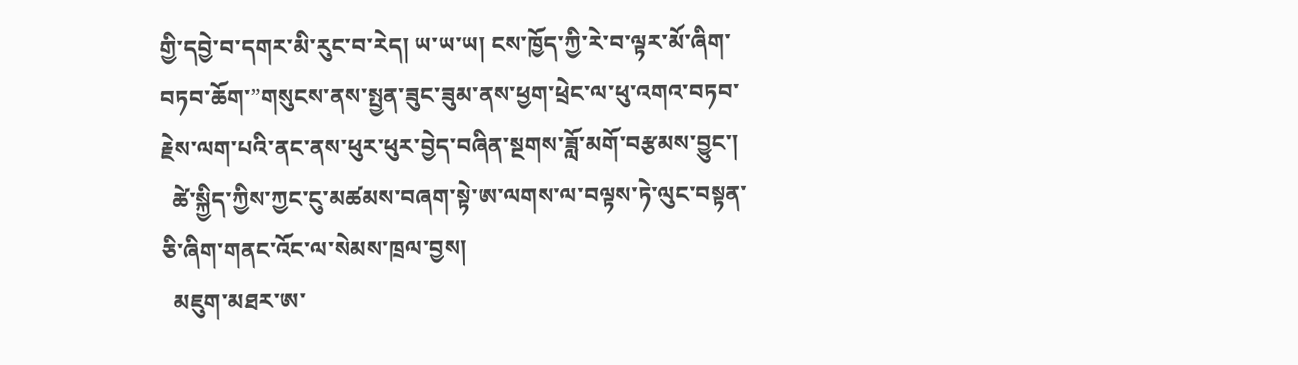གྱི་དབྱེ་བ་དགར་མི་རུང་བ་རེད། ཡ་ཡ་ཡ། ངས་ཁྱོད་ཀྱི་རེ་བ་ལྟར་མོ་ཞིག་བཏབ་ཆོག་”གསུངས་ནས་སྤྱན་ཟུང་ཟུམ་ནས་ཕྱག་ཕྲེང་ལ་ཕུ་འགའ་བཏབ་རྗེས་ལག་པའི་ནང་ནས་ཕུར་ཕུར་བྱེད་བཞིན་སྔགས་ཟློ་མགོ་བརྩམས་བྱུང་།
  ཚེ་སྐྱིད་ཀྱིས་ཀྱང་ངུ་མཚམས་བཞག་སྟེ་ཨ་ལགས་ལ་བལྟས་ཏེ་ལུང་བསྟན་ཅི་ཞིག་གནང་འོང་ལ་སེམས་ཁྲལ་བྱས།
  མཇུག་མཐར་ཨ་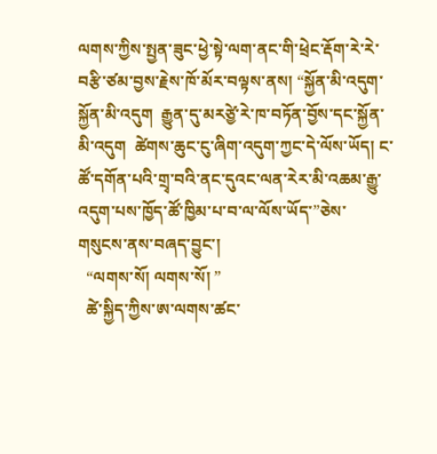ལགས་ཀྱིས་སྤྱན་ཟུང་ཕྱེ་སྟེ་ལག་ནང་གི་ཕྲེང་རྡོག་རེ་རེ་བརྩི་ཙམ་བྱས་རྗེས་ཁོ་མོར་བལྟས་ནས། “སྐྱོན་མི་འདུག་སྐྱོན་མི་འདུག  རྒྱུན་དུ་མརཙྱེ་རེ་ཁ་བཏོན་བྱོས་དང་སྐྱོན་མི་འདུག  ཚེགས་ཆུང་ངུ་ཞིག་འདུག་ཀྱང་དེ་ལོས་ཡོད། ང་ཚོ་དགོན་པའི་གྲྭ་བའི་ནང་དུའང་ལན་རེར་མི་འཆམ་རྒྱུ་འདུག་པས་ཁྱོད་ཚོ་ཁྱིམ་པ་བ་ལ་ལོས་ཡོད་”ཅེས་གསུངས་ནས་བཞད་བྱུང་།
  “ལགས་སོ། ལགས་སོ། ”
  ཚེ་སྐྱིད་ཀྱིས་ཨ་ལགས་ཚང་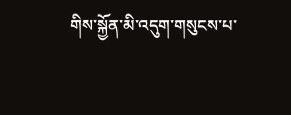གིས་སྐྱོན་མི་འདུག་གསུངས་པ་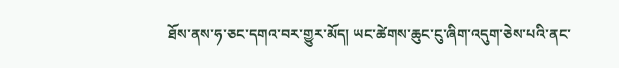ཐོས་ནས་ཧ་ཅང་དགའ་བར་གྱུར་མོད། ཡང་ཚེགས་ཆུང་ངུ་ཞིག་འདུག་ཅེས་པའི་ནང་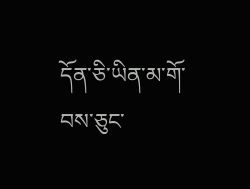དོན་ཅི་ཡིན་མ་གོ་བས་ཅུང་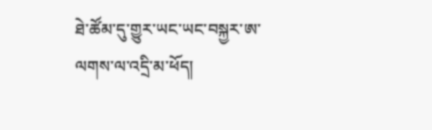ཐེ་ཚོམ་དུ་གྱུར་ཡང་ཡང་བསྐྱར་ཨ་ལགས་ལ་འདྲི་མ་ཕོད།